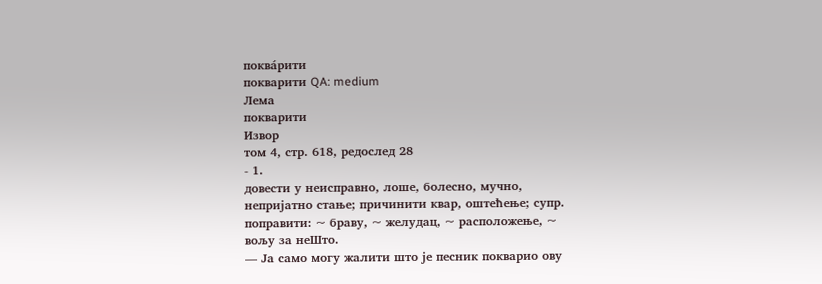поква́рити
покварити QA: medium
Лема
покварити
Извор
том 4, стр. 618, редослед 28
- 1.
довести у неисправно, лоше, болесно, мучно, непријатно стање; причинити квар, оштећење; супр. поправити: ~ браву, ~ желудац, ~ расположење, ~ вољу за неШто.
— Ја само могу жалити што је песник покварио ову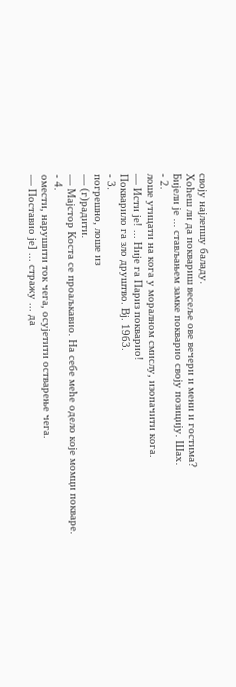своју најлепшу баладу.
Хоћеш ли да поквариш весеље ове вечери и мени и гостима?
Бијели је ... стављањем замке покварио своју позицију. Шах.
- 2.
лоше утицати на кога у моралном смислу, изопачити кога.
— Исти је! ... Није га Париз покварио!
Покварило га зло друштво. Вј. 19б3.
- 3.
погрешно, лоше из
— (г)радити.
— Мајстор Коста се проаљкавио. На себе меће одело које момци покваре.
- 4.
омести, нарушити ток чега, осујетити остварење чега.
— Поставио је] ... стражу ... да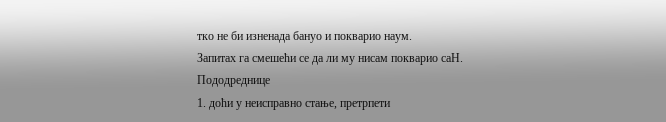тко не би изненада бануо и покварио наум.
Запитах га смешећи се да ли му нисам покварио саН.
Пододреднице
1. доћи у неисправно стање, претрпети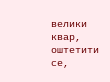велики квар, оштетити се,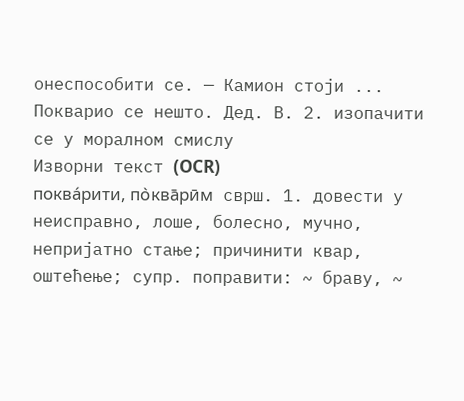онеспособити се. — Камион стоји ... Покварио се нешто. Дед. В. 2. изопачити се у моралном смислу
Изворни текст (OCR)
поква́рити, по̀ква̄рӣм сврш. 1. довести у неисправно, лоше, болесно, мучно, непријатно стање; причинити квар, оштећење; супр. поправити: ~ браву, ~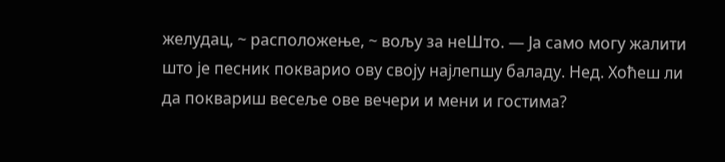желудац, ~ расположење, ~ вољу за неШто. — Ја само могу жалити што је песник покварио ову своју најлепшу баладу. Нед. Хоћеш ли да поквариш весеље ове вечери и мени и гостима?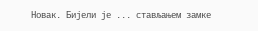Новак. Бијели је ... стављањем замке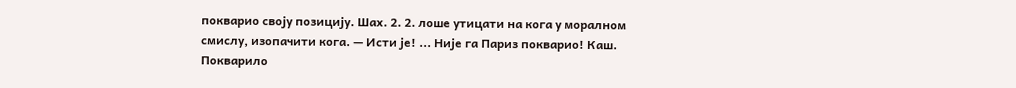покварио своју позицију. Шах. 2. 2. лоше утицати на кога у моралном смислу, изопачити кога. — Исти је! ... Није га Париз покварио! Каш. Покварило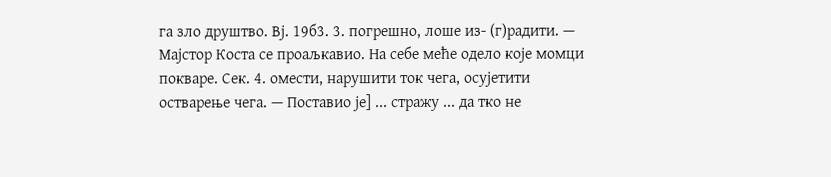га зло друштво. Вј. 19б3. 3. погрешно, лоше из- (г)радити. — Мајстор Коста се проаљкавио. На себе меће одело које момци покваре. Сек. 4. омести, нарушити ток чега, осујетити остварење чега. — Поставио је] ... стражу ... да тко не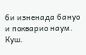би изненада бануо и покварио наум. Куш.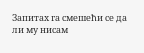Запитах га смешећи се да ли му нисам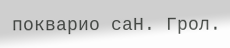покварио саН. Грол.